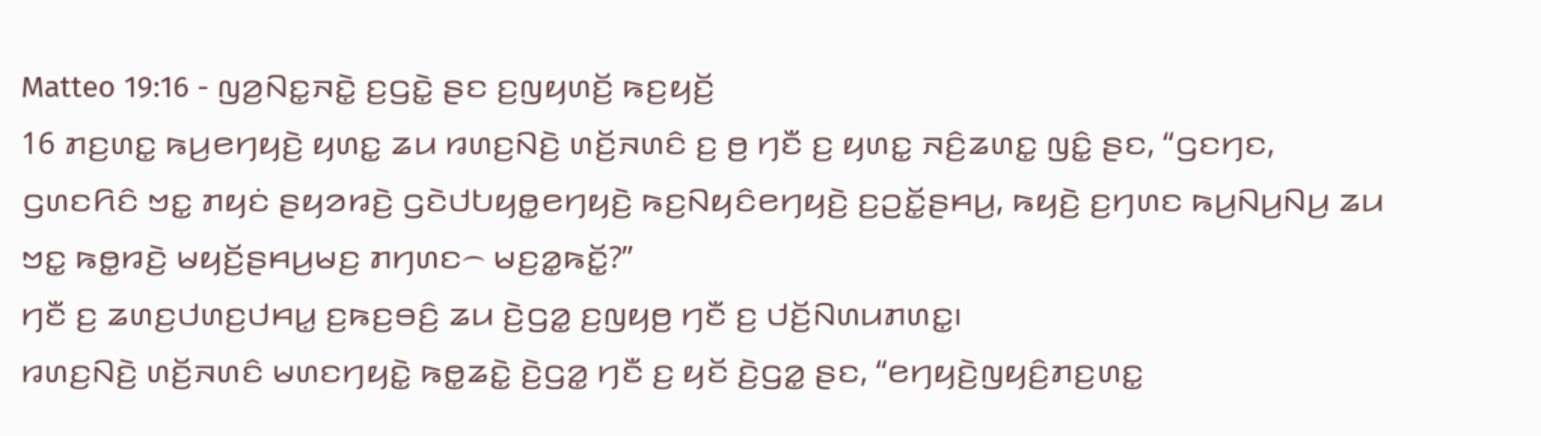Matteo 19:16 - ꤜꤤ꤬ꤡꤢ꤭ꤏꤢꤧ꤭ ꤢ꤬ꤞꤢꤧ꤭ ꤔꤢ ꤢ꤬ꤜꤟꤛꤢꤩ꤬ ꤒꤢ꤬ꤟꤢꤩ꤬
16 ꤊꤢ꤬ꤛꤢ꤭ ꤒꤣ꤬ꤕꤚꤟꤢꤧ꤬ ꤟꤛꤢ꤭ ꤘꤣ ꤙꤛꤢ꤬ꤡꤢꤧ꤬ ꤛꤢꤩ꤬ꤏꤛꤢꤨ ꤢ꤬ ꤥ꤬ ꤚꤢꤪ ꤢ꤬ ꤟꤛꤢ꤭ ꤏꤢꤨ꤬ꤘꤛꤢ꤭ ꤜꤢꤨ꤭ ꤔꤢ, “ꤞꤢꤚꤢ, ꤞꤛꤢꤖꤢꤨ ꤠꤢ꤭ ꤊꤟꤢꤦ ꤔꤟꤤꤙꤢꤧ꤬ ꤞꤢꤧꤓꤝꤟꤥ꤭ꤕꤚꤟꤢꤧ꤬ ꤒꤢ꤬ꤡꤟꤢꤨꤕꤚꤟꤢꤧ꤬ ꤢ꤬ꤑꤢꤩ꤭ꤔꤌꤣ꤬, ꤒꤟꤢꤧ꤬ ꤢ꤬ꤚꤛꤢ ꤒꤣ꤬ꤡꤣ꤬ꤡꤣ꤬ ꤘꤣ ꤠꤢ꤭ ꤒꤥ꤭ꤙꤢꤧ꤬ ꤗꤟꤢꤩ꤬ꤔꤌꤣ꤬ꤗꤢ꤬ ꤊꤚꤛꤢ꤮ ꤗꤢ꤬ꤤ꤭ꤒꤢꤩ꤭?”
ꤚꤢꤪ ꤢ꤬ ꤘꤛꤢ꤬ꤓꤛꤢ꤬ꤓꤌꤣ꤭ ꤢ꤬ꤒꤢ꤬ꤋꤢꤨ꤬ ꤘꤣ ꤢꤧ꤬ꤞꤤ꤭ ꤢ꤬ꤜꤟꤥ꤬ ꤚꤢꤪ ꤢ꤬ ꤓꤢꤩ꤬ꤡꤛꤣꤊꤛꤢ꤭꤯
ꤙꤛꤢ꤬ꤡꤢꤧ꤬ ꤛꤢꤩ꤬ꤏꤛꤢꤨ ꤗꤛꤢꤚꤟꤢꤧ꤭ ꤒꤥ꤭ꤘꤢꤧ꤭ ꤢꤧ꤬ꤞꤤ꤭ ꤚꤢꤪ ꤢ꤬ ꤟꤢꤩ ꤢꤧ꤬ꤞꤤ꤭ ꤔꤢ, “ꤕꤚꤟꤢꤧ꤬ꤜꤟꤢꤨ꤬ꤊꤢ꤬ꤛꤢ꤭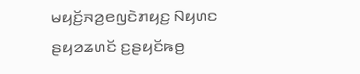ꤗꤟꤢꤩ꤬ꤏꤤ꤬ꤕꤜꤢꤧꤊꤟꤢ꤬ ꤡꤟꤛꤢ ꤔꤟꤤꤘꤛꤢꤩ ꤢ꤬ꤔꤟꤢꤩꤒꤥ꤬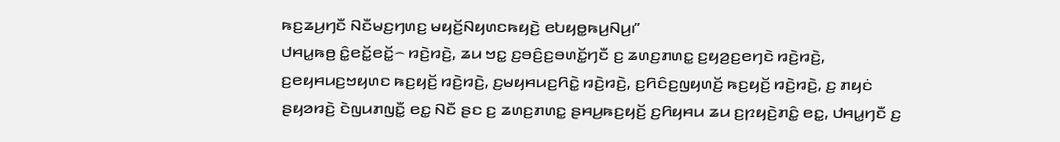ꤒꤢ꤬ꤘꤣ꤬ꤚꤢꤪ ꤡꤢꤪꤗꤢ꤬ꤚꤛꤢ꤬ ꤗꤟꤢꤩ꤬ꤡꤟꤛꤢꤒꤟꤢꤧ꤬ ꤕꤝꤟꤥ꤭ꤒꤣ꤬ꤡꤣ꤬꤯”
ꤓꤌꤣ꤭ꤒꤥ꤬ ꤢꤨ꤭ꤕꤢꤩ꤭ꤕꤢꤩ꤭꤮ ꤙꤢꤧ꤬ꤙꤢꤧ꤬, ꤘꤣ ꤠꤢ꤭ ꤢ꤬ꤋꤢꤨ꤬ꤢ꤬ꤋꤛꤢꤩ꤭ꤚꤢꤪ ꤢ꤬ ꤘꤛꤢ꤬ꤊꤛꤢ꤭ ꤢ꤬ꤟꤤ꤬ꤢ꤬ꤕꤚꤢꤧ ꤙꤢꤧ꤬ꤙꤢꤧ꤬, ꤢ꤬ꤕꤟꤌꤣꤢ꤬ꤠꤟꤛꤢ ꤒꤢ꤬ꤟꤢꤩ꤬ ꤙꤢꤧ꤬ꤙꤢꤧ꤬, ꤢ꤬ꤗꤟꤌꤣꤢ꤬ꤖꤢꤧ꤭ ꤙꤢꤧ꤬ꤙꤢꤧ꤬, ꤢ꤬ꤖꤢꤨꤢ꤬ꤜꤟꤛꤢꤩ꤬ ꤒꤢ꤬ꤟꤢꤩ꤬ ꤙꤢꤧ꤬ꤙꤢꤧ꤬, ꤢ꤬ ꤊꤟꤢꤦ ꤔꤟꤤꤙꤢꤧ꤬ ꤢꤧꤜꤣꤊꤜꤢꤪ꤭ ꤕꤢ꤭ ꤡꤢꤪ ꤔꤢ ꤢ꤬ ꤘꤛꤢ꤬ꤊꤛꤢ꤭ ꤔꤌꤣ꤬ꤒꤢ꤬ꤟꤢꤩ꤬ ꤢ꤬ꤖꤟꤌꤣ ꤘꤣ ꤢ꤬ꤐꤟꤢꤧ꤬ꤊꤢꤨ꤭ ꤕꤢ꤭, ꤓꤌꤣ꤭ꤚꤢꤪ ꤢ꤬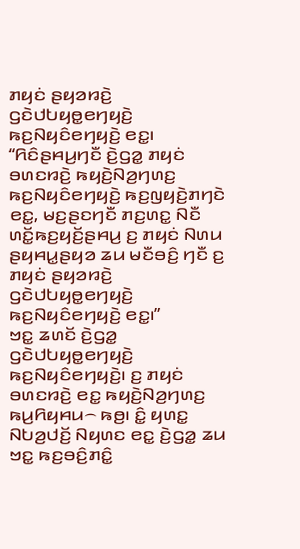ꤊꤟꤢꤦ ꤔꤟꤤꤙꤢꤧ꤬ ꤞꤢꤧꤓꤝꤟꤥ꤭ꤕꤚꤟꤢꤧ꤬ ꤒꤢ꤬ꤡꤟꤢꤨꤕꤚꤟꤢꤧ꤬ ꤕꤢ꤭꤯
“ꤖꤢꤨꤔꤌꤣ꤬ꤚꤢꤪ ꤢꤧ꤬ꤞꤤ꤭ ꤊꤟꤢꤦ ꤋꤛꤢꤙꤢꤧ꤬ ꤒꤟꤢꤧ꤬ꤡꤤ꤬ꤚꤛꤢ꤬ ꤒꤢ꤬ꤡꤟꤢꤨꤕꤚꤟꤢꤧ꤬ ꤒꤢ꤬ꤜꤟꤢꤧ꤬ꤊꤚꤢꤧ ꤕꤢ꤭, ꤗꤢ꤬ꤔꤢꤚꤢꤪ ꤊꤢ꤬ꤛꤢ꤭ ꤡꤢꤪ ꤛꤢꤩ꤭ꤒꤢ꤬ꤟꤢꤩ꤬ꤔꤌꤣ꤬ ꤢ꤬ ꤊꤟꤢꤦ ꤡꤛꤣ ꤔꤟꤌꤣ꤭ꤔꤟꤤ ꤘꤣ ꤗꤢꤪꤋꤢꤨ꤬ ꤚꤢꤪ ꤢ꤬ ꤊꤟꤢꤦ ꤔꤟꤤꤙꤢꤧ꤬ ꤞꤢꤧꤓꤝꤟꤥ꤭ꤕꤚꤟꤢꤧ꤬ ꤒꤢ꤬ꤡꤟꤢꤨꤕꤚꤟꤢꤧ꤬ ꤕꤢ꤭꤯”
ꤠꤢ꤭ ꤘꤛꤢꤩ ꤢꤧ꤬ꤞꤤ꤭ ꤞꤢꤧꤓꤝꤟꤥ꤭ꤕꤚꤟꤢꤧ꤬ ꤒꤢ꤬ꤡꤟꤢꤨꤕꤚꤟꤢꤧ꤬꤯ ꤢ꤬ ꤊꤟꤢꤦ ꤋꤛꤢꤙꤢꤧ꤬ ꤕꤢ꤭ ꤒꤟꤢꤧ꤬ꤡꤤ꤬ꤚꤛꤢ꤬ ꤒꤣ꤬ꤖꤟꤌꤣ꤮ ꤒꤥ꤬꤯ ꤢꤨ꤭ ꤟꤛꤢ꤭ ꤡꤝꤤ꤬ꤓꤢꤩ꤬ ꤡꤟꤛꤢ ꤕꤢ꤭ ꤢꤧ꤬ꤞꤤ꤭ ꤘꤣ ꤠꤢ꤭ ꤒꤢ꤬ꤋꤢꤨ꤬ꤊꤢꤨ꤭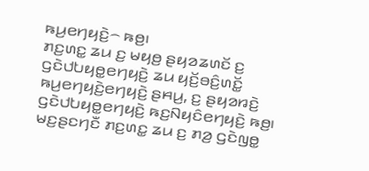ꤒꤣ꤬ꤕꤚꤟꤢꤧ꤬꤮ ꤒꤥ꤬꤯
ꤊꤢ꤬ꤛꤢ꤭ ꤘꤣ ꤢ꤬ ꤗꤟꤥ꤬ ꤔꤟꤤꤘꤛꤢꤩ ꤢ꤬ ꤞꤢꤧꤓꤝꤟꤥ꤭ꤕꤚꤟꤢꤧ꤬ ꤘꤣ ꤟꤢꤩ꤬ꤋꤢꤨ꤬ꤛꤢꤩ꤭ ꤒꤣ꤬ꤕꤚꤟꤢꤧ꤬ꤕꤚꤟꤢꤧ꤬ ꤔꤌꤣ꤬, ꤢ꤬ ꤔꤟꤤꤙꤢꤧ꤬ ꤞꤢꤧꤓꤝꤟꤥ꤭ꤕꤚꤟꤢꤧ꤬ ꤒꤢ꤬ꤡꤟꤢꤨꤕꤚꤟꤢꤧ꤬ ꤒꤥ꤬꤯ ꤗꤢ꤬ꤔꤢꤚꤢꤪ ꤊꤢ꤬ꤛꤢ꤭ ꤘꤣ ꤢ꤬ ꤊꤤ꤬ ꤞꤢꤧꤜꤥ꤭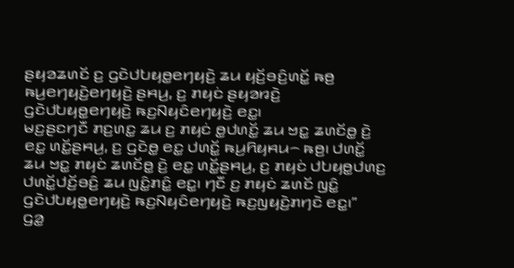ꤔꤟꤤꤘꤛꤢꤩ ꤢ꤬ ꤞꤢꤧꤓꤝꤟꤥ꤭ꤕꤚꤟꤢꤧ꤬ ꤘꤣ ꤟꤢꤩ꤬ꤋꤢꤨ꤬ꤛꤢꤩ꤭ ꤒꤥ꤬ ꤒꤣ꤬ꤕꤚꤟꤢꤧ꤬ꤕꤚꤟꤢꤧ꤬ ꤔꤌꤣ꤬, ꤢ꤬ ꤊꤟꤢꤦ ꤔꤟꤤꤙꤢꤧ꤬ ꤞꤢꤧꤓꤝꤟꤥ꤭ꤕꤚꤟꤢꤧ꤬ ꤒꤢ꤬ꤡꤟꤢꤨꤕꤚꤟꤢꤧ꤬ ꤕꤢ꤭꤯
ꤗꤢ꤬ꤔꤢꤚꤢꤪ ꤊꤢ꤬ꤛꤢ꤭ ꤘꤣ ꤢ꤬ ꤊꤟꤢꤦ ꤥ꤭ꤓꤛꤢꤩ꤭ ꤘꤣ ꤠꤢ꤭ ꤘꤛꤢꤩꤥ꤭ ꤢꤧ꤬ ꤕꤢ꤭ ꤛꤢꤩ꤭ꤔꤌꤣ꤬, ꤢ꤬ ꤞꤢꤧꤥ꤭ ꤕꤢ꤭ ꤓꤛꤢꤩ꤭ ꤒꤣ꤬ꤖꤟꤌꤣ꤮ ꤒꤥ꤬꤯ ꤓꤛꤢꤩ꤭ ꤘꤣ ꤠꤢ꤭ ꤊꤟꤢꤦ ꤘꤛꤢꤩꤥ꤭ ꤢꤧ꤬ ꤕꤢ꤭ ꤛꤢꤩ꤭ꤔꤌꤣ꤬, ꤢ꤬ ꤊꤟꤢꤦ ꤓꤝꤟꤥ꤭ꤓꤛꤢ꤬ ꤓꤛꤢꤩ꤭ꤓꤢꤩ꤬ꤋꤢꤨ꤬ ꤘꤣ ꤜꤢꤨ꤭ꤊꤢꤨ꤭ ꤕꤢ꤭꤯ ꤚꤢꤪ ꤢ꤬ ꤊꤟꤢꤦ ꤘꤛꤢꤩ ꤜꤢꤨ꤭ ꤞꤢꤧꤓꤝꤟꤥ꤭ꤕꤚꤟꤢꤧ꤬ ꤒꤢ꤬ꤡꤟꤢꤨꤕꤚꤟꤢꤧ꤬ ꤒꤢ꤬ꤜꤟꤢꤧ꤬ꤊꤚꤢꤧ ꤕꤢ꤭꤯”
ꤞꤤ꤭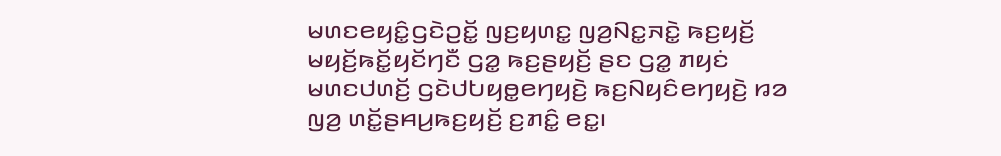ꤗꤛꤢꤕꤟꤢꤨ꤭ꤞꤢꤧꤑꤢꤩ꤭ ꤜꤢ꤬ꤟꤛꤢ꤭ ꤜꤤ꤬ꤡꤢ꤭ꤏꤢꤧ꤭ ꤒꤢ꤬ꤟꤢꤩ꤬ ꤗꤟꤢꤩ꤬ꤒꤢꤩ꤭ꤟꤢꤩꤚꤢꤪ ꤞꤤ꤭ ꤒꤢ꤬ꤔꤟꤢꤩ꤬ ꤔꤢ ꤞꤤ꤭ ꤊꤟꤢꤦ ꤗꤛꤢꤓꤛꤢꤩ꤬ ꤞꤢꤧꤓꤝꤟꤥ꤭ꤕꤚꤟꤢꤧ꤬ ꤒꤢ꤬ꤡꤟꤢꤨꤕꤚꤟꤢꤧ꤬ ꤙꤤ ꤜꤤ꤬ ꤛꤢꤩ꤭ꤔꤌꤣ꤬ꤒꤢ꤬ꤟꤢꤩ꤬ ꤢ꤬ꤊꤢꤨ꤭ ꤕꤢ꤭꤯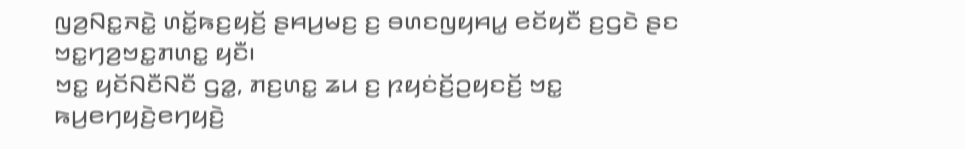ꤜꤤ꤬ꤡꤢ꤭ꤏꤢꤧ꤭ ꤛꤢꤩ꤭ꤒꤢ꤬ꤟꤢꤩ꤬ ꤔꤌꤣ꤬ꤗꤢ꤬ ꤢ꤬ ꤋꤛꤢꤜꤟꤌꤣ꤭ ꤕꤢꤩꤟꤢꤪ ꤢ꤬ꤞꤢꤧ ꤔꤢ ꤠꤢ꤭ꤚꤤ꤬ꤠꤢ꤭ꤊꤛꤢ꤭ ꤟꤢꤪ꤯
ꤠꤢ꤭ ꤟꤢꤩꤡꤢꤪꤡꤢꤪ ꤞꤤ꤭, ꤊꤢ꤬ꤛꤢ꤭ ꤘꤣ ꤢ꤬ ꤐꤟꤢꤦꤢꤩ꤬ꤑꤟꤢꤢꤩ꤬ ꤠꤢ꤭ ꤒꤣ꤬ꤕꤚꤟꤢꤧ꤬ꤕꤚꤟꤢꤧ꤬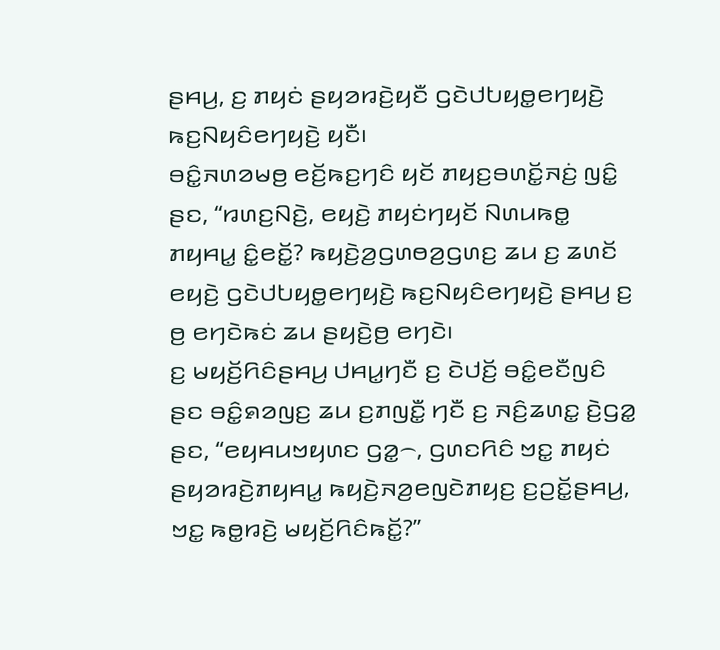ꤔꤌꤣ꤬, ꤢ꤬ ꤊꤟꤢꤦ ꤔꤟꤤꤙꤢꤧ꤬ꤟꤢꤪ ꤞꤢꤧꤓꤝꤟꤥ꤭ꤕꤚꤟꤢꤧ꤬ ꤒꤢ꤬ꤡꤟꤢꤨꤕꤚꤟꤢꤧ꤬ ꤟꤢꤪ꤯
ꤋꤢꤨ꤭ꤏꤛꤤꤗꤥ꤬ ꤕꤢꤩ꤬ꤒꤢ꤬ꤚꤢꤨ ꤟꤢꤩ ꤊꤟꤢ꤬ꤋꤛꤢꤩ꤭ꤏꤢꤦ꤬ ꤜꤢꤨ꤭ ꤔꤢ, “ꤙꤛꤢ꤬ꤡꤢꤧ꤬, ꤕꤟꤢꤧ꤬ ꤊꤟꤢꤦꤚꤟꤢꤩ ꤡꤛꤣꤒꤥ꤭ ꤊꤟꤌꤣ꤭ ꤢꤨ꤭ꤕꤢꤩ꤭? ꤒꤟꤢꤧ꤬ꤤ꤬ꤞꤛꤥꤤ꤬ꤞꤛꤢ꤬ ꤘꤣ ꤢ꤬ ꤘꤛꤢꤩ ꤕꤟꤢꤧ꤬ ꤞꤢꤧꤓꤝꤟꤥ꤭ꤕꤚꤟꤢꤧ꤬ ꤒꤢ꤬ꤡꤟꤢꤨꤕꤚꤟꤢꤧ꤬ ꤔꤌꤣ꤬ ꤢ꤬ ꤥ꤬ ꤕꤚꤢꤧꤒꤢꤦ ꤘꤣ ꤔꤟꤢꤧ꤬ꤥ꤬ ꤕꤚꤢꤧ꤯
ꤢ꤬ ꤗꤟꤢꤩ꤬ꤖꤢꤨꤔꤌꤣ꤬ ꤓꤌꤣ꤭ꤚꤢꤪ ꤢ꤬ ꤢꤧꤓꤢꤩ꤬ ꤋꤢꤨ꤭ꤕꤢꤪꤜꤢꤨ ꤔꤢ ꤋꤢꤨ꤭ꤎꤤꤜꤢ꤬ ꤘꤣ ꤢ꤬ꤊꤜꤢꤪ꤭ ꤚꤢꤪ ꤢ꤬ ꤏꤢꤨ꤬ꤘꤛꤢ꤭ ꤢꤧ꤬ꤞꤤ꤭ ꤔꤢ, “ꤕꤟꤌꤣꤠꤟꤛꤢ ꤞꤤ꤭꤮, ꤞꤛꤢꤖꤢꤨ ꤠꤢ꤭ ꤊꤟꤢꤦ ꤔꤟꤤꤙꤢꤧ꤬ꤊꤟꤌꤣ꤭ ꤒꤟꤢꤧ꤬ꤏꤤ꤬ꤕꤜꤢꤧꤊꤟꤢ꤬ ꤢ꤬ꤑꤢꤩ꤭ꤔꤌꤣ꤬, ꤠꤢ꤭ ꤒꤥ꤭ꤙꤢꤧ꤬ ꤗꤟꤢꤩ꤬ꤖꤢꤨꤒꤢꤩ꤭?”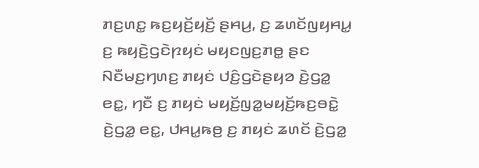ꤊꤢ꤬ꤛꤢ꤭ ꤒꤢ꤬ꤟꤢꤩ꤬ꤟꤢꤩ꤬ ꤔꤌꤣ꤬, ꤢ꤬ ꤘꤛꤢꤩꤜꤟꤌꤣ꤭ ꤢ꤬ ꤒꤟꤢꤧ꤬ꤞꤢꤧꤐꤟꤢꤦ ꤗꤟꤢꤜꤢ꤬ꤊꤥ꤭ ꤔꤢ ꤡꤢꤪꤗꤢ꤬ꤚꤛꤢ꤬ ꤊꤟꤢꤦ ꤓꤢꤨ꤬ꤞꤢꤧꤔꤟꤤ ꤢꤧ꤬ꤞꤤ꤭ ꤕꤢ꤭, ꤚꤢꤪ ꤢ꤬ ꤊꤟꤢꤦ ꤗꤟꤢꤩ꤬ꤜꤤ꤭ꤗꤟꤢꤩ꤬ꤒꤢ꤬ꤋꤢꤧ꤭ ꤢꤧ꤬ꤞꤤ꤭ ꤕꤢ꤭, ꤓꤌꤣ꤭ꤒꤥ꤬ ꤢ꤬ ꤊꤟꤢꤦ ꤘꤛꤢꤩ ꤢꤧ꤬ꤞꤤ꤭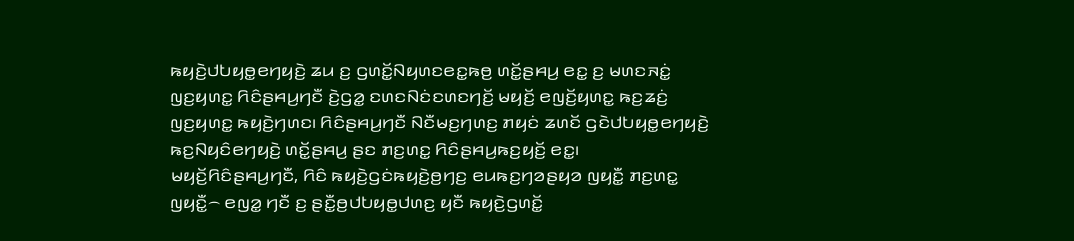ꤒꤟꤢꤧ꤬ꤓꤝꤟꤥ꤭ꤕꤚꤟꤢꤧ꤬ ꤘꤣ ꤢ꤬ ꤞꤛꤢꤩ꤭ꤡꤟꤛꤢꤕꤢ꤭ꤒꤥ꤬ ꤛꤢꤩ꤭ꤔꤌꤣ꤬ ꤕꤢ꤭ ꤢ꤬ ꤗꤛꤢꤏꤢꤦ꤭ ꤜꤢ꤬ꤟꤛꤢ꤭ ꤖꤢꤨꤔꤌꤣ꤬ꤚꤢꤪ ꤢꤧ꤬ꤞꤤ꤭ ꤢꤛꤢꤡꤢꤦꤢꤛꤢꤚꤢꤩ꤬ ꤗꤟꤢꤩ꤬ ꤕꤜꤢꤩ꤬ꤟꤛꤢ꤭ ꤒꤢ꤬ꤘꤢꤦ꤬ ꤜꤢ꤬ꤟꤛꤢ꤭ ꤒꤟꤢꤧ꤬ꤚꤛꤢ꤯ ꤖꤢꤨꤔꤌꤣ꤬ꤚꤢꤪ ꤡꤢꤪꤗꤢ꤬ꤚꤛꤢ꤬ ꤊꤟꤢꤦ ꤘꤛꤢꤩ ꤞꤢꤧꤓꤝꤟꤥ꤭ꤕꤚꤟꤢꤧ꤬ ꤒꤢ꤬ꤡꤟꤢꤨꤕꤚꤟꤢꤧ꤬ ꤛꤢꤩ꤭ꤔꤌꤣ꤬ ꤔꤢ ꤊꤢ꤬ꤛꤢ꤭ ꤖꤢꤨꤔꤌꤣ꤬ꤒꤢ꤬ꤟꤢꤩ꤬ ꤕꤢ꤭꤯
ꤗꤟꤢꤩ꤬ꤖꤢꤨꤔꤌꤣ꤬ꤚꤢꤪ, ꤖꤢꤨ ꤒꤟꤢꤧ꤬ꤞꤢꤦꤒꤟꤢꤧ꤬ꤥ꤬ꤚꤢ꤬ ꤕꤣꤒꤢ꤬ꤚꤤꤔꤟꤤ ꤜꤟꤢꤪ꤭ ꤊꤢ꤬ꤛꤢ꤭ ꤜꤟꤢꤪ꤭꤮ ꤕꤜꤤ꤭ ꤚꤢꤪ ꤢ꤬ ꤔꤢꤪ꤭ꤥ꤬ꤓꤝꤟꤥ꤭ꤓꤛꤢ꤬ ꤟꤢꤪ ꤒꤟꤢꤧ꤬ꤞꤛꤢꤩ꤭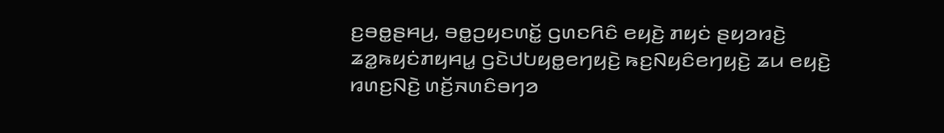ꤢ꤬ꤋꤥ꤭ꤔꤌꤣ꤬, ꤋꤥ꤭ꤑꤟꤢꤛꤢꤩ꤭ ꤞꤛꤢꤖꤢꤨ ꤕꤟꤢꤧ꤬ ꤊꤟꤢꤦ ꤔꤟꤤꤙꤢꤧ꤬ ꤘꤤ꤭ꤒꤟꤢꤦꤊꤟꤌꤣ꤭ ꤞꤢꤧꤓꤝꤟꤥ꤭ꤕꤚꤟꤢꤧ꤬ ꤒꤢ꤬ꤡꤟꤢꤨꤕꤚꤟꤢꤧ꤬ ꤘꤣ ꤕꤟꤢꤧ꤬ ꤙꤛꤢ꤬ꤡꤢꤧ꤬ ꤛꤢꤩ꤬ꤏꤛꤢꤨꤋꤚꤤ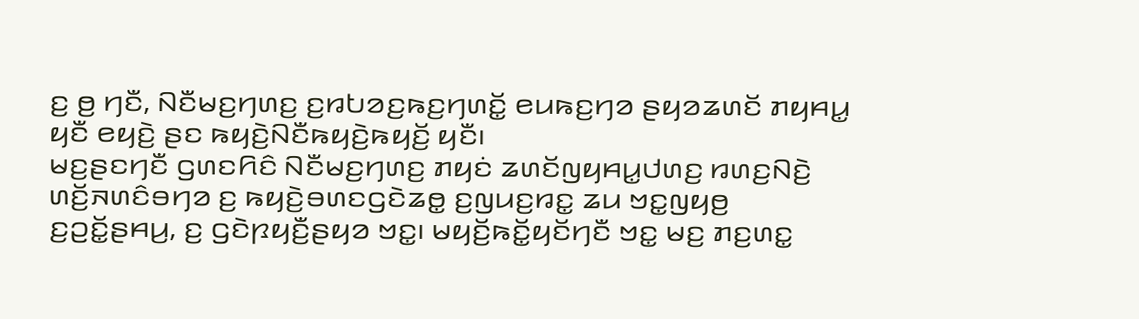ꤢ꤬ ꤥ꤬ ꤚꤢꤪ, ꤡꤢꤪꤗꤢ꤬ꤚꤛꤢ꤬ ꤢ꤬ꤙꤝꤤꤢ꤬ꤒꤢ꤬ꤚꤛꤢꤩ꤭ ꤕꤣꤒꤢ꤬ꤚꤤ ꤔꤟꤤꤘꤛꤢꤩ ꤊꤟꤌꤣ꤭ ꤟꤢꤪ ꤕꤟꤢꤧ꤬ ꤔꤢ ꤒꤟꤢꤧ꤬ꤡꤢꤪꤒꤟꤢꤧ꤬ꤒꤟꤢꤩ꤬ ꤟꤢꤪ꤯
ꤗꤢ꤬ꤔꤢꤚꤢꤪ ꤞꤛꤢꤖꤢꤨ ꤡꤢꤪꤗꤢ꤬ꤚꤛꤢ꤬ ꤊꤟꤢꤦ ꤘꤛꤢꤩꤜꤟꤌꤣ꤭ꤓꤛꤢ꤬ ꤙꤛꤢ꤬ꤡꤢꤧ꤬ ꤛꤢꤩ꤬ꤏꤛꤢꤨꤋꤚꤤ ꤢ꤬ ꤒꤟꤢꤧ꤬ꤋꤛꤢꤞꤢꤧꤘꤥ꤭ ꤢ꤬ꤜꤣꤢ꤬ꤙꤢ꤭ ꤘꤣ ꤠꤢ꤭ꤜꤟꤥ꤬ ꤢ꤬ꤑꤢꤩ꤭ꤔꤌꤣ꤬, ꤢ꤬ ꤞꤢꤧꤐꤟꤢꤪ꤬ꤔꤟꤤ ꤠꤢ꤭꤯ ꤗꤟꤢꤩ꤬ꤒꤢꤩ꤭ꤟꤢꤩꤚꤢꤪ ꤠꤢ꤭ ꤗꤢ꤬ ꤊꤢ꤬ꤛꤢ꤭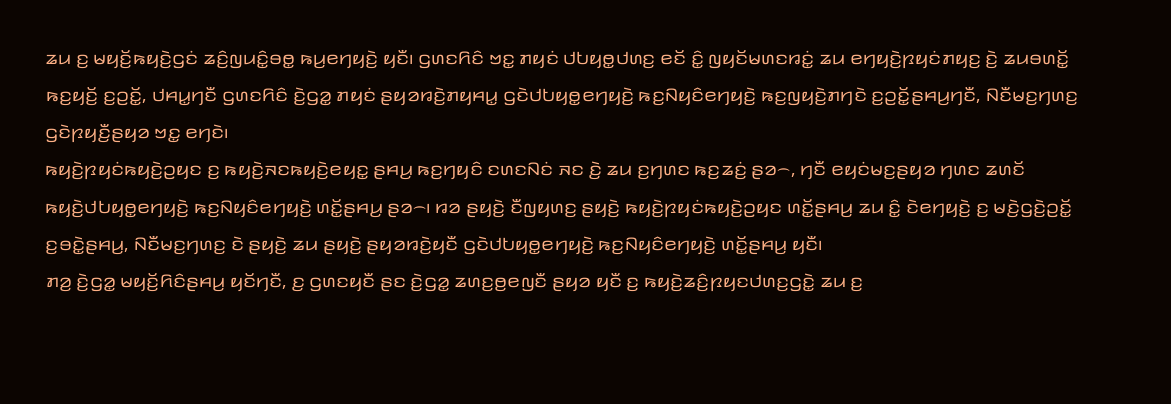ꤘꤣ ꤢ꤬ ꤗꤟꤢꤩ꤬ꤒꤟꤢꤧ꤬ꤞꤢꤦ ꤘꤢꤨ꤬ꤜꤣꤢꤨ꤭ꤋꤥ꤭ ꤒꤣ꤬ꤕꤚꤟꤢꤧ꤬ ꤟꤢꤪ꤯ ꤞꤛꤢꤖꤢꤨ ꤠꤢ꤭ ꤊꤟꤢꤦ ꤓꤝꤟꤥ꤭ꤓꤛꤢ꤬ ꤕꤢꤩ ꤢꤨ꤭ ꤜꤟꤢꤩꤗꤛꤢꤙꤢꤦ꤭ ꤘꤣ ꤕꤚꤟꤢꤧ꤬ꤐꤟꤢꤦꤊꤟꤢ꤬ ꤢꤧ꤬ ꤘꤣꤋꤛꤢꤩ꤭ ꤒꤢ꤬ꤟꤢꤩ꤬ ꤢ꤬ꤑꤢꤩ꤭, ꤓꤌꤣ꤭ꤚꤢꤪ ꤞꤛꤢꤖꤢꤨ ꤢꤧ꤬ꤞꤤ꤭ ꤊꤟꤢꤦ ꤔꤟꤤꤙꤢꤧ꤬ꤊꤟꤌꤣ꤭ ꤞꤢꤧꤓꤝꤟꤥ꤭ꤕꤚꤟꤢꤧ꤬ ꤒꤢ꤬ꤡꤟꤢꤨꤕꤚꤟꤢꤧ꤬ ꤒꤢ꤬ꤜꤟꤢꤧ꤬ꤊꤚꤢꤧ ꤢ꤬ꤑꤢꤩ꤭ꤔꤌꤣ꤬ꤚꤢꤪ, ꤡꤢꤪꤗꤢ꤬ꤚꤛꤢ꤬ ꤞꤢꤧꤐꤟꤢꤪ꤬ꤔꤟꤤ ꤠꤢ꤭ ꤕꤚꤢꤧ꤯
ꤒꤟꤢꤧ꤬ꤐꤟꤢꤦꤒꤟꤢꤧ꤬ꤑꤟꤢ ꤢ꤬ ꤒꤟꤢꤧ꤬ꤏꤢꤒꤟꤢꤧ꤬ꤕꤟꤢ꤭ ꤔꤌꤣ꤬ ꤒꤢ꤬ꤚꤟꤢꤨ ꤢꤛꤢꤡꤢꤦ ꤏꤢ ꤢꤧ꤬ ꤘꤣ ꤢ꤬ꤚꤛꤢ ꤒꤢ꤬ꤘꤢꤦ꤬ ꤔꤤ꤮, ꤚꤢꤪ ꤕꤟꤢꤦꤗꤢ꤬ꤔꤟꤤ ꤚꤛꤢ ꤘꤛꤢꤩ ꤒꤟꤢꤧ꤬ꤓꤝꤟꤥ꤭ꤕꤚꤟꤢꤧ꤬ ꤒꤢ꤬ꤡꤟꤢꤨꤕꤚꤟꤢꤧ꤬ ꤛꤢꤩ꤭ꤔꤌꤣ꤬ ꤔꤤ꤮꤯ ꤙꤤ ꤔꤟꤢꤧ꤬ ꤢꤪꤜꤟꤛꤢ꤬ ꤔꤟꤢꤧ꤬ ꤒꤟꤢꤧ꤬ꤐꤟꤢꤦꤒꤟꤢꤧ꤬ꤑꤟꤢ ꤛꤢꤩ꤭ꤔꤌꤣ꤬ ꤘꤣ ꤢꤨ꤭ ꤢꤧꤕꤚꤟꤢꤧ꤬ ꤢ꤬ ꤗꤢꤧ꤬ꤞꤢꤧ꤬ꤑꤢꤩ꤭ ꤢ꤬ꤋꤢꤧ꤭ꤔꤌꤣ꤬, ꤡꤢꤪꤗꤢ꤬ꤚꤛꤢ꤬ ꤢꤧ ꤔꤟꤢꤧ꤬ ꤘꤣ ꤔꤟꤢꤧ꤬ ꤔꤟꤤꤙꤢꤧ꤬ꤟꤢꤪ ꤞꤢꤧꤓꤝꤟꤥ꤭ꤕꤚꤟꤢꤧ꤬ ꤒꤢ꤬ꤡꤟꤢꤨꤕꤚꤟꤢꤧ꤬ ꤛꤢꤩ꤭ꤔꤌꤣ꤬ ꤟꤢꤪ꤯
ꤊꤤ꤬ ꤢꤧ꤬ꤞꤤ꤭ ꤗꤟꤢꤩ꤬ꤖꤢꤨꤔꤌꤣ꤬ ꤟꤢꤩꤚꤢꤪ, ꤢ꤬ ꤞꤛꤢꤟꤢꤪ ꤔꤢ ꤢꤧ꤬ꤞꤤ꤭ ꤘꤛꤢ꤬ꤥ꤬ꤕꤜꤢꤪ ꤔꤟꤤ ꤟꤢꤪ ꤢ꤬ ꤒꤟꤢꤧ꤬ꤘꤢꤨ꤬ꤐꤟꤢꤓꤛꤢ꤬ꤞꤢꤧ꤭ ꤘꤣ ꤢ꤬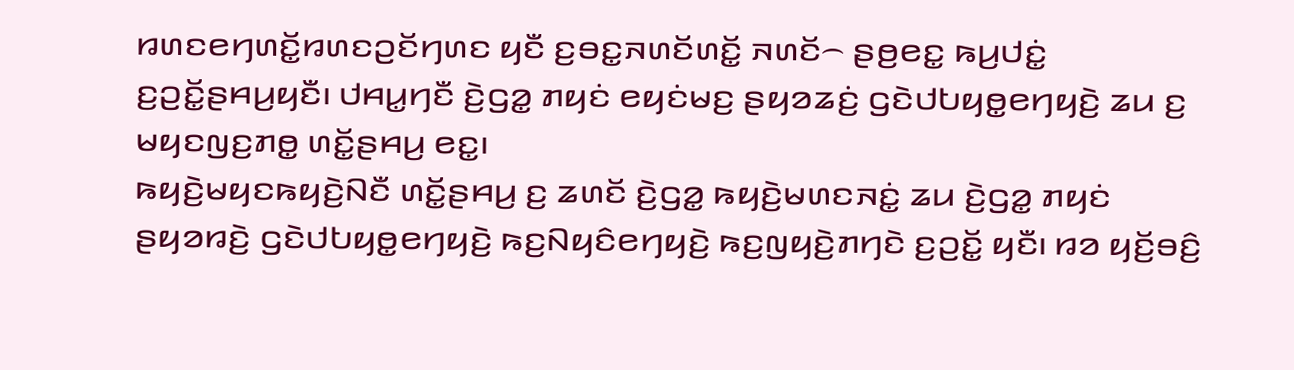ꤙꤛꤢꤕꤚꤛꤢꤩ꤭ꤙꤛꤢꤑꤢꤩꤚꤛꤢ ꤟꤢꤪ ꤢ꤬ꤋꤢ꤭ꤏꤛꤢꤩꤛꤢꤩ꤭ ꤏꤛꤢꤩ꤮ ꤔꤥ꤬ꤕꤢ꤭ ꤒꤣ꤬ꤓꤢꤦ꤭ ꤢ꤬ꤑꤢꤩ꤭ꤔꤌꤣ꤬ꤟꤢꤪ꤯ ꤓꤌꤣ꤭ꤚꤢꤪ ꤢꤧ꤬ꤞꤤ꤭ ꤊꤟꤢꤦ ꤕꤟꤢꤦꤗꤢ꤬ ꤔꤟꤤꤘꤢꤦ꤬ ꤞꤢꤧꤓꤝꤟꤥ꤭ꤕꤚꤟꤢꤧ꤬ ꤘꤣ ꤢ꤬ ꤗꤟꤢꤜꤢ꤬ꤊꤥ꤭ ꤛꤢꤩ꤭ꤔꤌꤣ꤬ ꤕꤢ꤭꤯
ꤒꤟꤢꤧ꤬ꤗꤟꤢꤒꤟꤢꤧ꤬ꤡꤢꤪ ꤛꤢꤩ꤭ꤔꤌꤣ꤬ ꤢ꤬ ꤘꤛꤢꤩ ꤢꤧ꤬ꤞꤤ꤭ ꤒꤟꤢꤧ꤬ꤗꤛꤢꤏꤢꤦ꤭ ꤘꤣ ꤢꤧ꤬ꤞꤤ꤭ ꤊꤟꤢꤦ ꤔꤟꤤꤙꤢꤧ꤬ ꤞꤢꤧꤓꤝꤟꤥ꤭ꤕꤚꤟꤢꤧ꤬ ꤒꤢ꤬ꤡꤟꤢꤨꤕꤚꤟꤢꤧ꤬ ꤒꤢ꤬ꤜꤟꤢꤧ꤬ꤊꤚꤢꤧ ꤢ꤬ꤑꤢꤩ꤭ ꤟꤢꤪ꤯ ꤙꤤ ꤟꤢꤩ꤬ꤋꤢꤨ꤬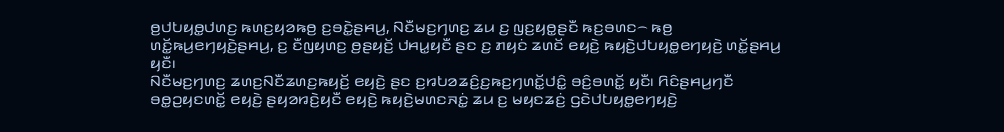ꤥ꤬ꤓꤝꤟꤥ꤭ꤓꤛꤢ꤬ ꤒꤛꤢ꤬ꤟꤤꤒꤥ꤬ ꤢ꤬ꤋꤢꤧ꤭ꤔꤌꤣ꤬, ꤡꤢꤪꤗꤢ꤬ꤚꤛꤢ꤬ ꤘꤣ ꤢ꤬ ꤜꤢ꤬ꤟꤥ꤭ꤔꤢꤪ ꤒꤢ꤬ꤋꤛꤢ꤮ ꤒꤥ꤬ ꤛꤢꤩ꤭ꤒꤣ꤬ꤕꤚꤟꤢꤧ꤬ꤔꤌꤣ꤬, ꤢ꤬ ꤢꤪꤜꤟꤛꤢ꤬ ꤥ꤬ꤔꤟꤢꤩ꤬ ꤓꤌꤣ꤭ꤟꤢꤪ ꤔꤢ ꤢ꤬ ꤊꤟꤢꤦ ꤘꤛꤢꤩ ꤕꤟꤢꤧ꤬ ꤒꤟꤢꤧ꤬ꤓꤝꤟꤥ꤭ꤕꤚꤟꤢꤧ꤬ ꤛꤢꤩ꤭ꤔꤌꤣ꤬ ꤟꤢꤪ꤯
ꤡꤢꤪꤗꤢ꤬ꤚꤛꤢ꤬ ꤘꤛꤢ꤬ꤡꤢꤪꤘꤛꤢ꤬ꤒꤟꤢꤩ꤬ ꤕꤟꤢꤧ꤬ ꤔꤢ ꤢ꤬ꤙꤝꤤꤘꤢꤨ꤬ꤢ꤬ꤒꤢ꤬ꤚꤛꤢꤩ꤭ꤓꤢꤨ꤭ ꤋꤢꤨ꤬ꤋꤛꤢꤩ꤭ ꤟꤢꤪ꤯ ꤖꤢꤨꤔꤌꤣ꤬ꤚꤢꤪ ꤋꤥ꤭ꤑꤟꤢꤛꤢꤩ꤭ ꤕꤟꤢꤧ꤬ ꤔꤟꤤꤙꤢꤧ꤬ꤟꤢꤪ ꤕꤟꤢꤧ꤬ ꤒꤟꤢꤧ꤬ꤗꤛꤢꤏꤢꤦ꤭ ꤘꤣ ꤢ꤬ ꤗꤟꤢꤘꤢꤦ꤬ ꤞꤢꤧꤓꤝꤟꤥ꤭ꤕꤚꤟꤢꤧ꤬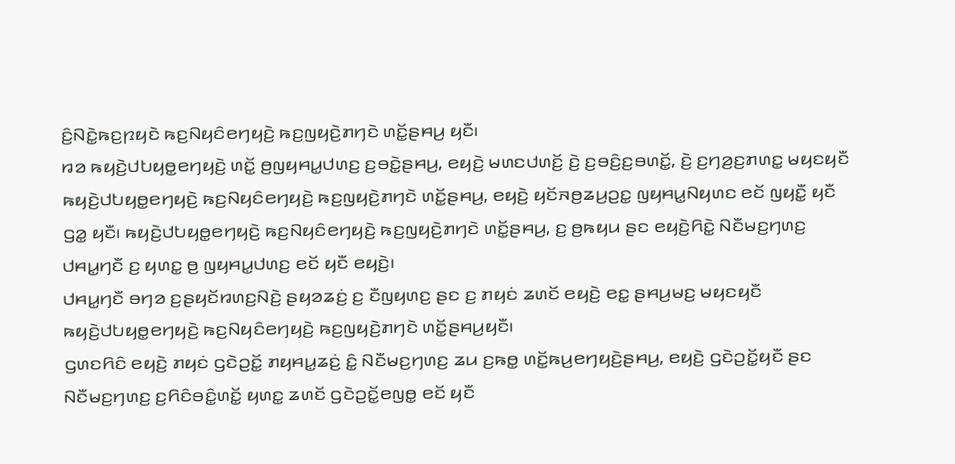ꤢꤨ꤬ꤡꤢꤧ꤭ꤒꤢ꤬ꤐꤟꤢꤧ ꤒꤢ꤬ꤡꤟꤢꤨꤕꤚꤟꤢꤧ꤬ ꤒꤢ꤬ꤜꤟꤢꤧ꤬ꤊꤚꤢꤧ ꤛꤢꤩ꤭ꤔꤌꤣ꤬ ꤟꤢꤪ꤯
ꤙꤤ ꤒꤟꤢꤧ꤬ꤓꤝꤟꤥ꤭ꤕꤚꤟꤢꤧ꤬ ꤛꤢꤩ꤭ ꤥ꤬ꤜꤟꤌꤣ꤭ꤓꤛꤢ꤬ ꤢ꤬ꤋꤢꤧ꤭ꤔꤌꤣ꤬, ꤕꤟꤢꤧ꤬ ꤗꤛꤢꤓꤛꤢꤩ꤬ ꤢꤧ꤬ ꤢ꤬ꤋꤢꤨ꤬ꤢ꤬ꤋꤛꤢꤩ꤭, ꤢꤧ꤬ ꤢ꤬ꤚꤤ꤬ꤢ꤬ꤊꤛꤢ꤭ ꤗꤟꤢꤟꤢꤪ ꤒꤟꤢꤧ꤬ꤓꤝꤟꤥ꤭ꤕꤚꤟꤢꤧ꤬ ꤒꤢ꤬ꤡꤟꤢꤨꤕꤚꤟꤢꤧ꤬ ꤒꤢ꤬ꤜꤟꤢꤧ꤬ꤊꤚꤢꤧ ꤛꤢꤩ꤭ꤔꤌꤣ꤬, ꤕꤟꤢꤧ꤬ ꤟꤢꤩꤏꤥ꤬ꤘꤣ꤬ꤑꤢ꤭ ꤜꤟꤌꤣ꤭ꤡꤟꤛꤢ ꤕꤢꤩ ꤜꤟꤢꤪ꤭ ꤟꤢꤪ ꤞꤤ꤭ ꤟꤢꤪ꤯ ꤒꤟꤢꤧ꤬ꤓꤝꤟꤥ꤭ꤕꤚꤟꤢꤧ꤬ ꤒꤢ꤬ꤡꤟꤢꤨꤕꤚꤟꤢꤧ꤬ ꤒꤢ꤬ꤜꤟꤢꤧ꤬ꤊꤚꤢꤧ ꤛꤢꤩ꤭ꤔꤌꤣ꤬, ꤢ꤬ ꤥ꤬ꤒꤟꤣ ꤔꤢ ꤕꤟꤢꤧ꤬ꤖꤢꤧ꤭ ꤡꤢꤪꤗꤢ꤬ꤚꤛꤢ꤬ ꤓꤌꤣ꤭ꤚꤢꤪ ꤢ꤬ ꤟꤛꤢ꤭ ꤥ꤬ ꤜꤟꤌꤣ꤭ꤓꤛꤢ꤬ ꤕꤢꤩ ꤟꤢꤪ ꤕꤟꤢꤧ꤬꤯
ꤓꤌꤣ꤭ꤚꤢꤪ ꤋꤚꤤ ꤢ꤬ꤔꤟꤢꤩꤙꤛꤢ꤬ꤡꤢꤧ꤬ ꤔꤟꤤꤘꤢꤦ꤬ ꤢ꤬ ꤢꤪꤜꤟꤛꤢ꤬ ꤔꤢ ꤢ꤬ ꤊꤟꤢꤦ ꤘꤛꤢꤩ ꤕꤟꤢꤧ꤬ ꤕꤢ꤭ ꤔꤌꤣ꤬ꤗꤢ꤬ ꤗꤟꤢꤟꤢꤪ ꤒꤟꤢꤧ꤬ꤓꤝꤟꤥ꤭ꤕꤚꤟꤢꤧ꤬ ꤒꤢ꤬ꤡꤟꤢꤨꤕꤚꤟꤢꤧ꤬ ꤒꤢ꤬ꤜꤟꤢꤧ꤬ꤊꤚꤢꤧ ꤛꤢꤩ꤭ꤔꤌꤣ꤬ꤟꤢꤪ꤯
ꤞꤛꤢꤖꤢꤨ ꤕꤟꤢꤧ꤬ ꤊꤟꤢꤦ ꤞꤢꤧꤑꤢꤩ꤭ ꤊꤟꤌꤣ꤭ꤘꤢꤦ꤬ ꤢꤨ꤭ ꤡꤢꤪꤗꤢ꤬ꤚꤛꤢ꤬ ꤘꤣ ꤢ꤬ꤒꤥ꤭ ꤛꤢꤩ꤭ꤒꤣ꤬ꤕꤚꤟꤢꤧ꤬ꤔꤌꤣ꤬, ꤕꤟꤢꤧ꤬ ꤞꤢꤧꤑꤢꤩ꤭ꤟꤢꤪ ꤔꤢ ꤡꤢꤪꤗꤢ꤬ꤚꤛꤢ꤬ ꤢ꤬ꤖꤢꤨꤋꤢꤨ꤭ꤛꤢꤩ꤭ ꤟꤛꤢ꤭ ꤘꤛꤢꤩ ꤞꤢꤧꤑꤢꤩ꤭ꤕꤜꤥ꤭ ꤕꤢꤩ ꤟꤢꤪ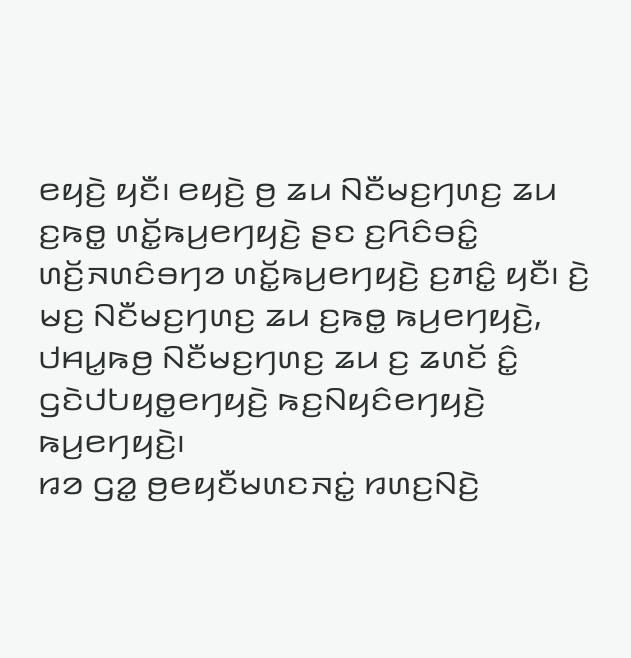ꤕꤟꤢꤧ꤬ ꤟꤢꤪ꤯ ꤕꤟꤢꤧ꤬ ꤥ꤬ ꤘꤣ ꤡꤢꤪꤗꤢ꤬ꤚꤛꤢ꤬ ꤘꤣ ꤢ꤬ꤒꤥ꤭ ꤛꤢꤩ꤭ꤒꤣ꤬ꤕꤚꤟꤢꤧ꤬ ꤔꤢ ꤢ꤬ꤖꤢꤨꤋꤢꤨ꤭ ꤛꤢꤩ꤬ꤏꤛꤢꤨꤋꤚꤤ ꤛꤢꤩ꤭ꤒꤣ꤬ꤕꤚꤟꤢꤧ꤬ ꤢ꤬ꤊꤢꤨ꤭ ꤟꤢꤪ꤯ ꤢꤧ꤬ ꤗꤢ꤬ ꤡꤢꤪꤗꤢ꤬ꤚꤛꤢ꤬ ꤘꤣ ꤢ꤬ꤒꤥ꤭ ꤒꤣ꤬ꤕꤚꤟꤢꤧ꤬, ꤓꤌꤣ꤭ꤒꤥ꤬ ꤡꤢꤪꤗꤢ꤬ꤚꤛꤢ꤬ ꤘꤣ ꤢ꤬ ꤘꤛꤢꤩ ꤢꤨ꤭ ꤞꤢꤧꤓꤝꤟꤥ꤭ꤕꤚꤟꤢꤧ꤬ ꤒꤢ꤬ꤡꤟꤢꤨꤕꤚꤟꤢꤧ꤬ ꤒꤣ꤬ꤕꤚꤟꤢꤧ꤬꤯
ꤙꤤ ꤞꤤ꤭ ꤥ꤬ꤕꤟꤢꤪꤗꤛꤢꤏꤢꤦ꤭ ꤙꤛꤢ꤬ꤡꤢꤧ꤬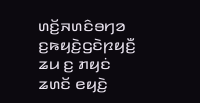ꤛꤢꤩ꤬ꤏꤛꤢꤨꤋꤚꤤ ꤢ꤬ꤒꤟꤢꤧ꤬ꤞꤢꤧꤐꤟꤢꤪ꤬ ꤘꤣ ꤢ꤬ ꤊꤟꤢꤦ ꤘꤛꤢꤩ ꤕꤟꤢꤧ꤬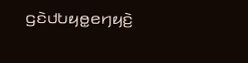ꤞꤢꤧꤓꤝꤟꤥ꤭ꤕꤚꤟꤢꤧ꤬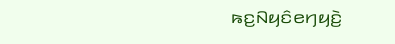ꤒꤢ꤬ꤡꤟꤢꤨꤕꤚꤟꤢꤧ꤬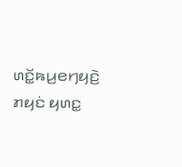ꤛꤢꤩ꤭ꤒꤣ꤬ꤕꤚꤟꤢꤧ꤬ ꤊꤟꤢꤦ ꤟꤛꤢ꤭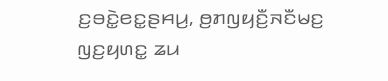ꤢ꤬ꤋꤢꤧ꤭ꤕꤢ꤭ꤔꤌꤣ꤬, ꤥ꤬ꤊꤜꤟꤢꤪ꤬ꤏꤢꤪꤗꤢ꤬ ꤜꤢ꤬ꤟꤛꤢ꤭ ꤘꤣ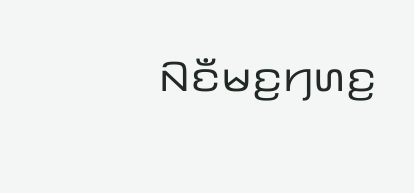ꤡꤢꤪꤗꤢ꤬ꤚꤛꤢ꤬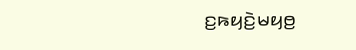ꤢ꤬ꤒꤟꤢꤧ꤬ꤗꤟꤥ꤬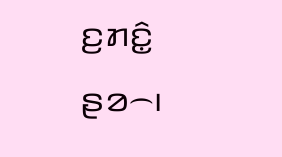ꤢ꤬ꤊꤢꤨ꤭ ꤔꤤ꤮꤯